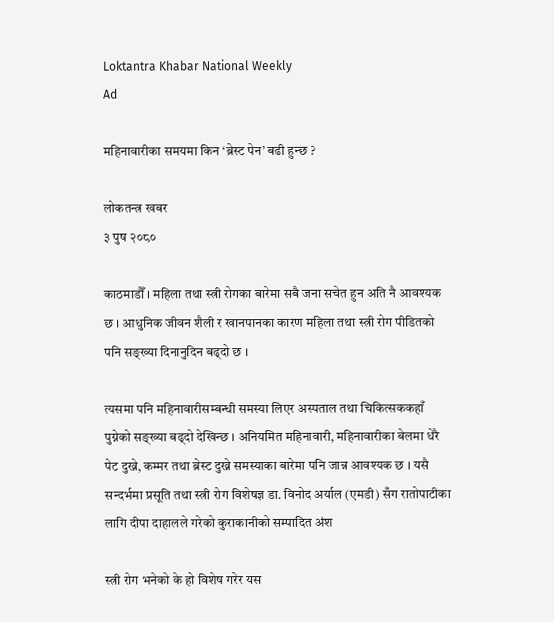Loktantra Khabar National Weekly
Ad

महिनावारीका समयमा किन ‘ब्रेस्ट पेन’ बढी हुन्छ ?

लोकतन्त्र खबर
३ पुष २०८०

काठमाडौँ । महिला तथा स्त्री रोगका बारेमा सबै जना सचेत हुन अति नै आवश्यक छ । आधुनिक जीवन शैली र खानपानका कारण महिला तथा स्त्री रोग पीडितको पनि सङ्ख्या दिनानुदिन बढ्दो छ ।

त्यसमा पनि महिनावारीसम्बन्धी समस्या लिएर अस्पताल तथा चिकित्सककहाँ पुग्नेको सङ्ख्या बढ्दो देखिन्छ । अनियमित महिनावारी, महिनावारीका बेलमा धेरै पेट दुख्ने, कम्मर तथा ब्रेस्ट दुख्ने समस्याका बारेमा पनि जान्न आवश्यक छ । यसै सन्दर्भमा प्रसूति तथा स्त्री रोग विशेषज्ञ डा. विनोद अर्याल (एमडी) सँग रातोपाटीका लागि दीपा दाहालले गरेको कुराकानीको सम्पादित अंश

स्त्री रोग भनेको के हो विशेष गरेर यस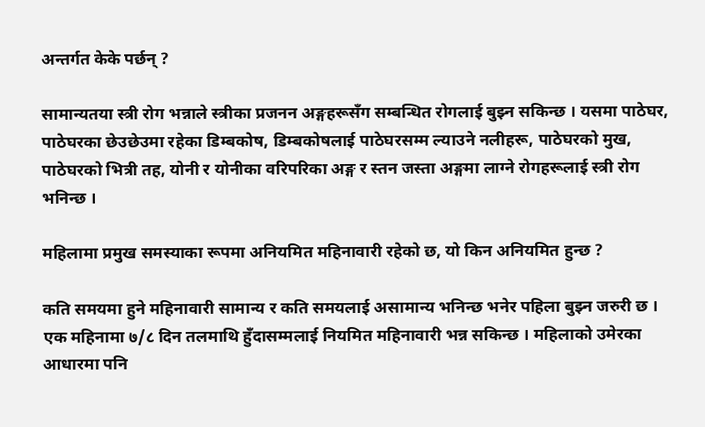अन्तर्गत केके पर्छन् ?

सामान्यतया स्त्री रोग भन्नाले स्त्रीका प्रजनन अङ्गहरूसँग सम्बन्धित रोगलाई बुझ्न सकिन्छ । यसमा पाठेघर, पाठेघरका छेउछेउमा रहेका डिम्बकोष, डिम्बकोषलाई पाठेघरसम्म ल्याउने नलीहरू, पाठेघरको मुख, पाठेघरको भित्री तह, योनी र योनीका वरिपरिका अङ्ग र स्तन जस्ता अङ्गमा लाग्ने रोगहरूलाई स्त्री रोग भनिन्छ ।

महिलामा प्रमुख समस्याका रूपमा अनियमित महिनावारी रहेको छ, यो किन अनियमित हुन्छ ?

कति समयमा हुने महिनावारी सामान्य र कति समयलाई असामान्य भनिन्छ भनेर पहिला बुझ्न जरुरी छ । एक महिनामा ७/८ दिन तलमाथि हुँदासम्मलाई नियमित महिनावारी भन्न सकिन्छ । महिलाको उमेरका आधारमा पनि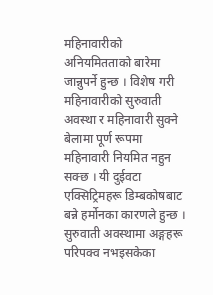महिनावारीको अनियमितताको बारेमा जान्नुपर्ने हुन्छ । विशेष गरी महिनावारीको सुरुवाती अवस्था र महिनावारी सुक्ने बेलामा पूर्ण रूपमा महिनावारी नियमित नहुन सक्छ । यी दुईवटा एक्सिट्रिमहरू डिम्बकोषबाट बन्ने हर्मोनका कारणले हुन्छ । सुरुवाती अवस्थामा अङ्गहरू परिपक्व नभइसकेका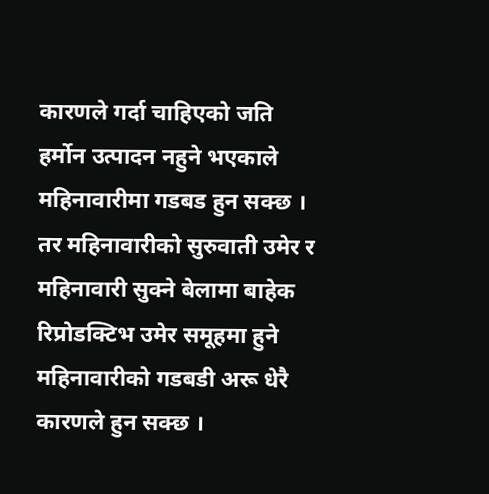कारणले गर्दा चाहिएको जति हर्मोन उत्पादन नहुने भएकाले महिनावारीमा गडबड हुन सक्छ । तर महिनावारीको सुरुवाती उमेर र महिनावारी सुक्ने बेलामा बाहेक रिप्रोडक्टिभ उमेर समूहमा हुने महिनावारीको गडबडी अरू धेरै कारणले हुन सक्छ ।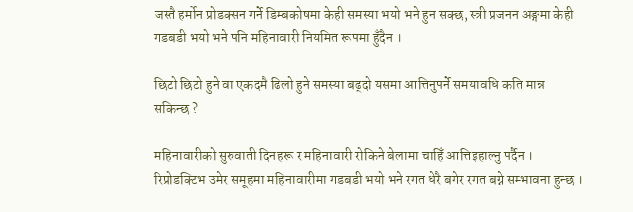जस्तै हर्मोन प्रोडक्सन गर्ने डिम्बकोषमा केही समस्या भयो भने हुन सक्छ, स्त्री प्रजनन अङ्गमा केही गडबडी भयो भने पनि महिनावारी नियमित रूपमा हुँदैन ।

छिटो छिटो हुने वा एकदमै ढिलो हुने समस्या बढ्दो यसमा आत्तिनुपर्ने समयावधि कति मान्न सकिन्छ ?

महिनावारीको सुरुवाती दिनहरू र महिनावारी रोकिने बेलामा चाहिँ आत्तिइहाल्नु पर्दैन । रिप्रोडक्टिभ उमेर समूहमा महिनावारीमा गडबडी भयो भने रगत धेरै बगेर रगत बग्ने सम्भावना हुन्छ ।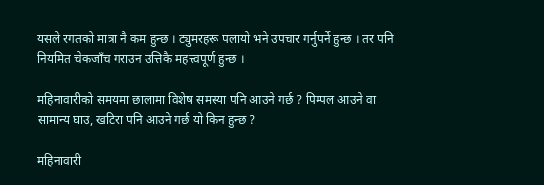यसले रगतको मात्रा नै कम हुन्छ । ट्युमरहरू पलायो भने उपचार गर्नुपर्ने हुन्छ । तर पनि नियमित चेकजाँच गराउन उत्तिकै महत्त्वपूर्ण हुन्छ ।

महिनावारीको समयमा छालामा विशेष समस्या पनि आउने गर्छ ? पिम्पल आउने वा सामान्य घाउ, खटिरा पनि आउने गर्छ यो किन हुन्छ ?

महिनावारी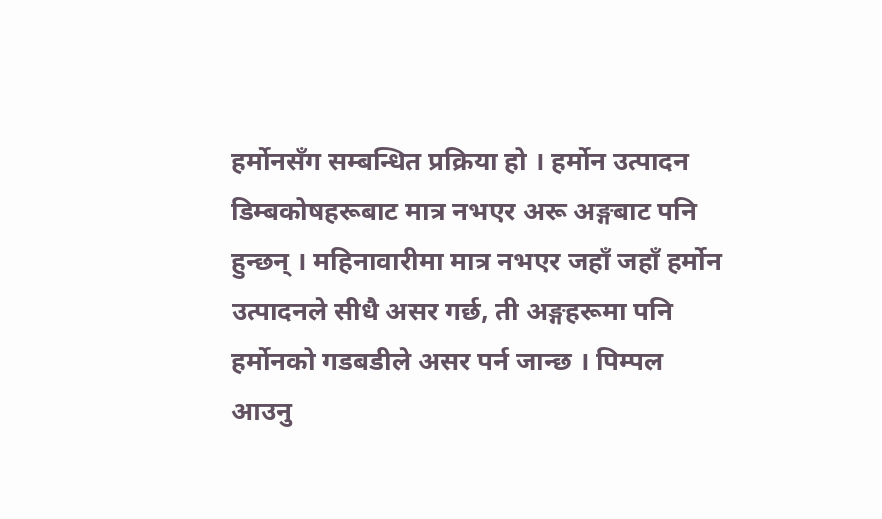हर्मोनसँग सम्बन्धित प्रक्रिया हो । हर्मोन उत्पादन डिम्बकोषहरूबाट मात्र नभएर अरू अङ्गबाट पनि हुन्छन् । महिनावारीमा मात्र नभएर जहाँ जहाँ हर्मोन उत्पादनले सीधै असर गर्छ, ती अङ्गहरूमा पनि हर्मोनको गडबडीले असर पर्न जान्छ । पिम्पल आउनु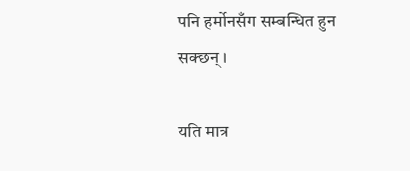पनि हर्मोनसँग सम्बन्धित हुन सक्छन् ।

यति मात्र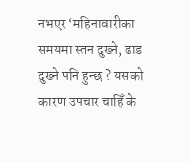नभएर ‘महिनावारीका समयमा स्तन दुख्ने, ढाड दुख्ने पनि हुन्छ ? यसको कारण उपचार चाहिँ के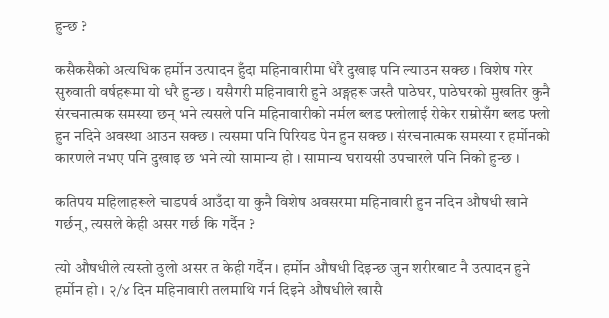हुन्छ ?

कसैकसैको अत्यधिक हर्मोन उत्पादन हुँदा महिनावारीमा धेरै दुखाइ पनि ल्याउन सक्छ । विशेष गरेर सुरुवाती वर्षहरूमा यो धरै हुन्छ । यसैगरी महिनावारी हुने अङ्गहरू जस्तै पाठेघर, पाठेघरको मुखतिर कुनै संरचनात्मक समस्या छन् भने त्यसले पनि महिनावारीको नर्मल ब्लड फ्लोलाई रोकेर राम्रोसँग ब्लड फ्लो हुन नदिने अवस्था आउन सक्छ । त्यसमा पनि पिरियड पेन हुन सक्छ । संरचनात्मक समस्या र हर्मोनको कारणले नभए पनि दुखाइ छ भने त्यो सामान्य हो । सामान्य घरायसी उपचारले पनि निको हुन्छ ।

कतिपय महिलाहरूले चाडपर्व आउँदा या कुनै विशेष अवसरमा महिनावारी हुन नदिन औषधी खाने गर्छन्, त्यसले केही असर गर्छ कि गर्दैन ?

त्यो औषधीले त्यस्तो ठुलो असर त केही गर्दैन । हर्मोन औषधी दिइन्छ जुन शरीरबाट नै उत्पादन हुने हर्मोन हो । २/४ दिन महिनावारी तलमाथि गर्न दिइने औषधीले खासै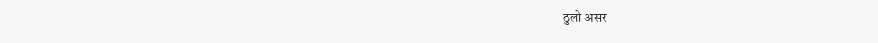ठुलो असर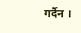गर्दैन ।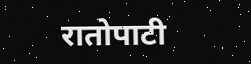रातोपाटी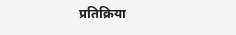प्रतिक्रिया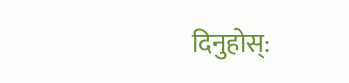दिनुहोस्: